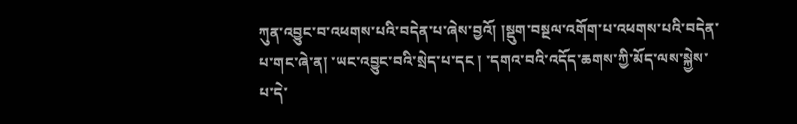ཀུན་འབྱུང་བ་འཕགས་པའི་བདེན་པ་ཞེས་བྱའོ། །སྡུག་བསྔལ་འགོག་པ་འཕགས་པའི་བདེན་པ་གང་ཞེ་ན། ་ཡང་འབྱུང་བའི་སྲེད་པ་དང ། ་དགའ་བའི་འདོད་ཆགས་ཀྱི་མོད་ལས་སྐྱེས་པ་དེ་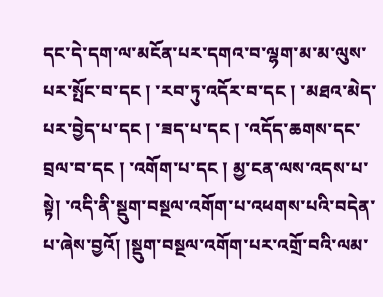དང་དེ་དག་ལ་མངོན་པར་དགའ་བ་ལྷག་མ་མ་ལུས་པར་སྤོང་བ་དང ། ་རབ་ཏུ་འདོར་བ་དང ། ་མཐའ་མེད་པར་བྱེད་པ་དང ། ་ཟད་པ་དང ། ་འདོད་ཆགས་དང་བྲལ་བ་དང ། ་འགོག་པ་དང ། མྱ་ངན་ལས་འདས་པ་སྟེ། ་འདི་ནི་སྡུག་བསྔལ་འགོག་པ་འཕགས་པའི་བདེན་པ་ཞེས་བྱའོ། །སྡུག་བསྔལ་འགོག་པར་འགྲོ་བའི་ལམ་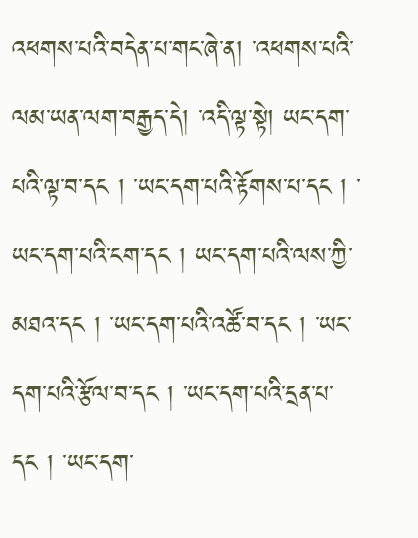འཕགས་པའི་བདེན་པ་གང་ཞེ་ན། ་འཕགས་པའི་ལམ་ཡན་ལག་བརྒྱད་དེ། ་འདི་ལྟ་སྟེ། ཡང་དག་པའི་ལྟ་བ་དང ། ་ཡང་དག་པའི་རྟོགས་པ་དང ། ་ཡང་དག་པའི་ངག་དང ། ཡང་དག་པའི་ལས་ཀྱི་མཐའ་དང ། ་ཡང་དག་པའི་འཚོ་བ་དང ། ་ཡང་དག་པའི་རྩོལ་བ་དང ། ་ཡང་དག་པའི་དྲན་པ་དང ། ་ཡང་དག་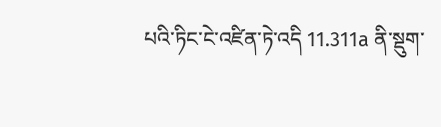པའི་ཏིང་ངེ་འཛིན་ཏེ་འདི 11.311a ནི་སྡུག་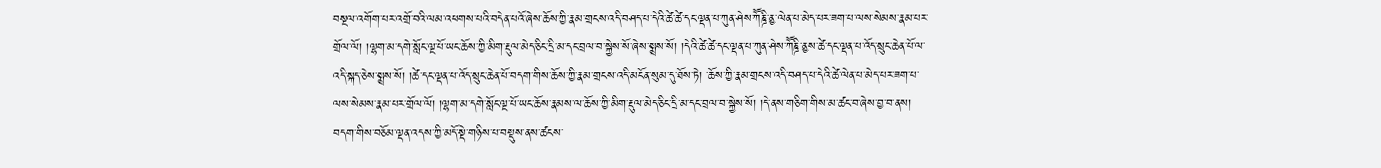བསྔལ་འགོག་པར་འགྲོ་བའི་ལམ་འཕགས་པའི་བདེན་པའོ་ཞེས་ཆོས་ཀྱི་རྣམ་གྲངས་འདི་བཤད་པ་དེའི་ཚེ་ཚེ་དང་ལྡན་པ་ཀུན་ཤེས་ཀཽཎྜི་ནྱ་ལེན་པ་མེད་པར་ཟག་པ་ལས་སེམས་རྣམ་པར་གྲོལ་ལོ། །ལྷག་མ་དགེ་སློང་ལྔ་པོ་ཡང་ཆོས་ཀྱི་མིག་རྡུལ་མེད་ཅིང་དྲི་མ་དང་བྲལ་བ་སྐྱེས་སོ་ཞེས་སྨྲས་སོ། །དེའི་ཚེ་ཚེ་དང་ལྡན་པ་ཀུན་ཤེས་ཀཽཎྜི་ནྱས་ཚེ་དང་ལྡན་པ་འོད་སྲུང་ཆེན་པོ་ལ་འདི་སྐད་ཅེས་སྨྲས་སོ། །ཚེ་དང་ལྡན་པ་འོད་སྲུང་ཆེན་པོ་བདག་གིས་ཆོས་ཀྱི་རྣམ་གྲངས་འདི་མངོན་སུམ་དུ་ཐོས་ཏེ། ་ཆོས་ཀྱི་རྣམ་གྲངས་འདི་བཤད་པ་དེའི་ཚེ་ལེན་པ་མེད་པར་ཟག་པ་ལས་སེམས་རྣམ་པར་གྲོལ་ལོ། །ལྷག་མ་དགེ་སློང་ལྔ་པོ་ཡང་ཆོས་རྣམས་ལ་ཆོས་ཀྱི་མིག་རྡུལ་མེད་ཅིང་དྲི་མ་དང་བྲལ་བ་སྐྱེས་སོ། །དེ་ནས་གཅིག་གིས་མ་ཚང་བ་ཞེས་བྱ་བ་ནས། བདག་གིས་བཅོམ་ལྡན་འདས་ཀྱི་མདོ་སྡེ་གཉིས་པ་བསྡུས་ནས་ཚངས་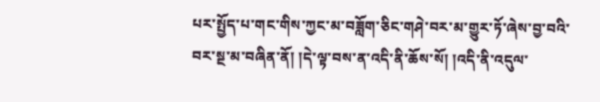པར་སྤྱོད་པ་གང་གིས་ཀྱང་མ་བཟློག་ཅིང་གཤེ་བར་མ་གྱུར་ཏོ་ཞེས་བྱ་བའི་བར་སྔ་མ་བཞིན་ནོ། །དེ་ལྟ་བས་ན་འདི་ནི་ཆོས་སོ། །འདི་ནི་འདུལ་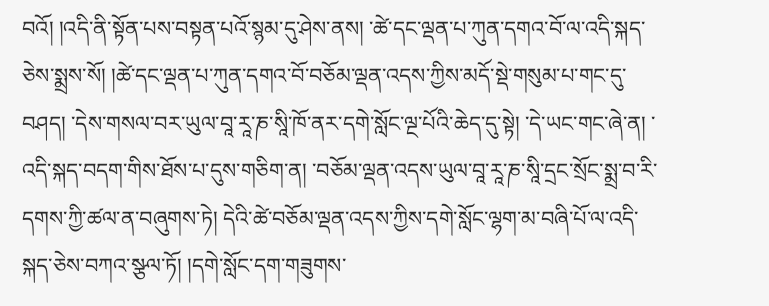བའོ། །འདི་ནི་སྟོན་པས་བསྟན་པའོ་སྙམ་དུ་ཤེས་ནས། ་ཚེ་དང་ལྡན་པ་ཀུན་དགའ་བོ་ལ་འདི་སྐད་ཅེས་སྨྲས་སོ། །ཚེ་དང་ལྡན་པ་ཀུན་དགའ་བོ་བཅོམ་ལྡན་འདས་ཀྱིས་མདོ་སྡེ་གསུམ་པ་གང་དུ་བཤད། ་དེས་གསལ་བར་ཡུལ་བཱ་རཱ་ཎ་སཱི་ཁོ་ནར་དགེ་སློང་ལྔ་པོའི་ཆེད་དུ་སྟེ། ་དེ་ཡང་གང་ཞེ་ན། ་འདི་སྐད་བདག་གིས་ཐོས་པ་དུས་གཅིག་ན། ་བཅོམ་ལྡན་འདས་ཡུལ་བཱ་རཱ་ཎ་སཱི་དྲང་སྲོང་སྨྲ་བ་རི་དགས་ཀྱི་ཚལ་ན་བཞུགས་ཏེ། དེའི་ཚེ་བཅོམ་ལྡན་འདས་ཀྱིས་དགེ་སློང་ལྷག་མ་བཞི་པོ་ལ་འདི་སྐད་ཅེས་བཀའ་སྩལ་ཏོ། །དགེ་སློང་དག་གཟུགས་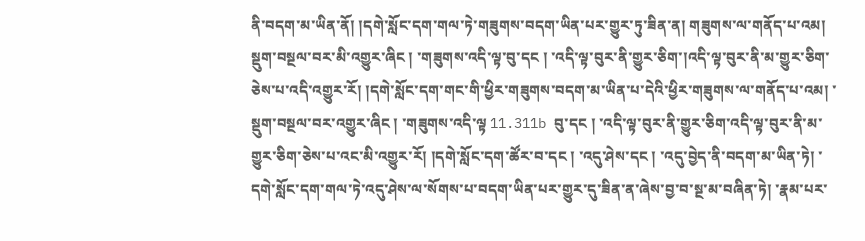ནི་བདག་མ་ཡིན་ནོ། །དགེ་སློང་དག་གལ་ཏེ་གཟུགས་བདག་ཡིན་པར་གྱུར་ཏུ་ཟིན་ན། གཟུགས་ལ་གནོད་པ་འམ། སྡུག་བསྔལ་བར་མི་འགྱུར་ཞིང ། ་གཟུགས་འདི་ལྟ་བུ་དང ། ་འདི་ལྟ་བུར་ནི་གྱུར་ཅིག་།འདི་ལྟ་བུར་ནི་མ་གྱུར་ཅིག་ཅེས་པ་འདི་འགྱུར་རོ། །དགེ་སློང་དག་གང་གི་ཕྱིར་གཟུགས་བདག་མ་ཡིན་པ་དེའི་ཕྱིར་གཟུགས་ལ་གནོད་པ་འམ། ་སྡུག་བསྔལ་བར་འགྱུར་ཞིང ། ་གཟུགས་འདི་ལྟ 11.311b བུ་དང ། ་འདི་ལྟ་བུར་ནི་གྱུར་ཅིག་འདི་ལྟ་བུར་ནི་མ་གྱུར་ཅིག་ཅེས་པ་འང་མི་འགྱུར་རོ། །དགེ་སློང་དག་ཚོར་བ་དང ། ་འདུ་ཤེས་དང ། ་འདུ་བྱེད་ནི་བདག་མ་ཡིན་ཏེ། ་དགེ་སློང་དག་གལ་ཏེ་འདུ་ཤེས་ལ་སོགས་པ་བདག་ཡིན་པར་གྱུར་དུ་ཟིན་ན་ཞེས་བྱ་བ་སྔ་མ་བཞིན་ཏེ། ་རྣམ་པར་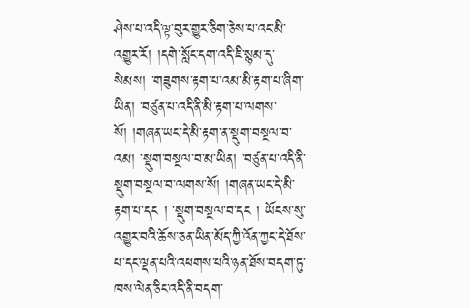ཤེས་པ་འདི་ལྟ་བུར་གྱུར་ཅིག་ཅེས་པ་འང་མི་འགྱུར་རོ། །དགེ་སློང་དག་འདི་ཇི་སྙམ་དུ་སེམས། ་གཟུགས་རྟག་པ་འམ་མི་རྟག་པ་ཞིག་ཡིན། ་བཙུན་པ་འདི་ནི་མི་རྟག་པ་ལགས་སོ། །གཞན་ཡང་དེ་མི་རྟག་ན་སྡུག་བསྔལ་བ་འམ། ་སྡུག་བསྔལ་བ་མ་ཡིན། ་བཙུན་པ་འདི་ནི་སྡུག་བསྔལ་བ་ལགས་སོ། །གཞན་ཡང་དེ་མི་རྟག་པ་དང ། ་སྡུག་བསྔལ་བ་དང ། ཡོངས་སུ་འགྱུར་བའི་ཆོས་ཅན་ཡིན་མོད་ཀྱི་འོན་ཀྱང་དེ་ཐོས་པ་དང་ལྡན་པའི་འཕགས་པའི་ཉན་ཐོས་བདག་ཏུ་ཁས་ལེན་ཅིང་འདི་ནི་བདག་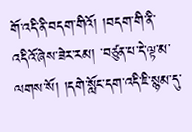གོ་འདི་ནི་བདག་གིའོ། །བདག་གི་ནི་འདིའོ་ཞེས་ཟེར་རམ། ་བཙུན་པ་དེ་ལྟ་མ་ལགས་སོ། །དགེ་སློང་དག་འདི་ཇི་སྙམ་དུ་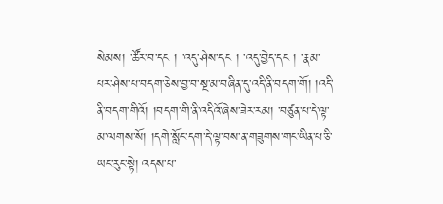སེམས། ་ཚོར་བ་དང ། ་འདུ་ཤེས་དང ། ་འདུ་བྱེད་དང ། ་རྣམ་པར་ཤེས་པ་བདག་ཅེས་བྱ་བ་སྔ་མ་བཞིན་དུ་འདི་ནི་བདག་གོ། །འདི་ནི་བདག་གིའོ། །བདག་གི་ནི་འདིའོ་ཞེས་ཟེར་རམ། ་བཙུན་པ་དེ་ལྟ་མ་ལགས་སོ། །དགེ་སློང་དག་དེ་ལྟ་བས་ན་གཟུགས་གང་ཡིན་པ་ཅི་ཡང་རུང་སྟེ། འདས་པ་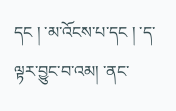དང ། ་མ་འོངས་པ་དང ། ་ད་ལྟར་བྱུང་བ་འམ། ་ནང་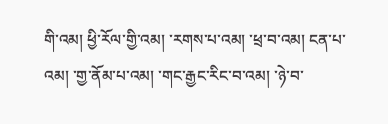གི་འམ། ཕྱི་རོལ་གྱི་འམ། ་རགས་པ་འམ། ་ཕྲ་བ་འམ། ངན་པ་འམ། ་གྱ་ནོམ་པ་འམ། ་གང་རྒྱང་རིང་བ་འམ། ་ཉེ་བ་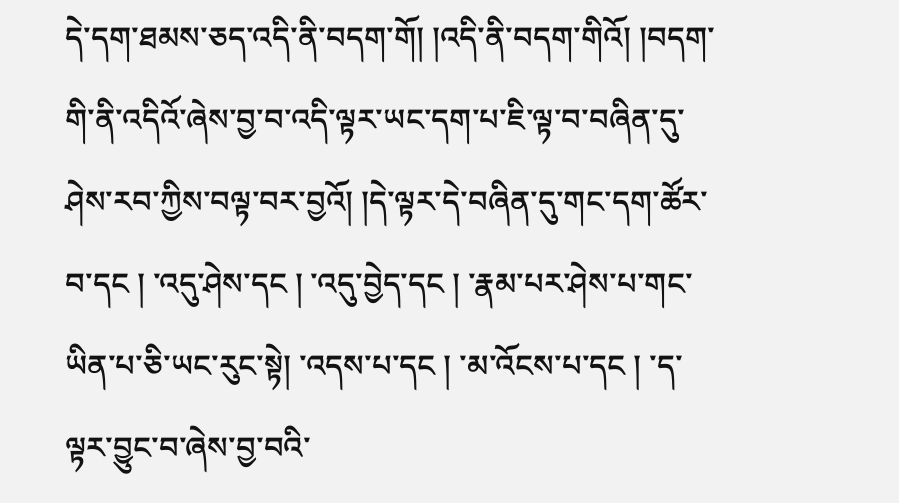དེ་དག་ཐམས་ཅད་འདི་ནི་བདག་གོ། །འདི་ནི་བདག་གིའོ། །བདག་གི་ནི་འདིའོ་ཞེས་བྱ་བ་འདི་ལྟར་ཡང་དག་པ་ཇི་ལྟ་བ་བཞིན་དུ་ཤེས་རབ་ཀྱིས་བལྟ་བར་བྱའོ། །དེ་ལྟར་དེ་བཞིན་དུ་གང་དག་ཚོར་བ་དང ། ་འདུ་ཤེས་དང ། ་འདུ་བྱེད་དང ། ་རྣམ་པར་ཤེས་པ་གང་ཡིན་པ་ཅི་ཡང་རུང་སྟེ། ་འདས་པ་དང ། ་མ་འོངས་པ་དང ། ་ད་ལྟར་བྱུང་བ་ཞེས་བྱ་བའི་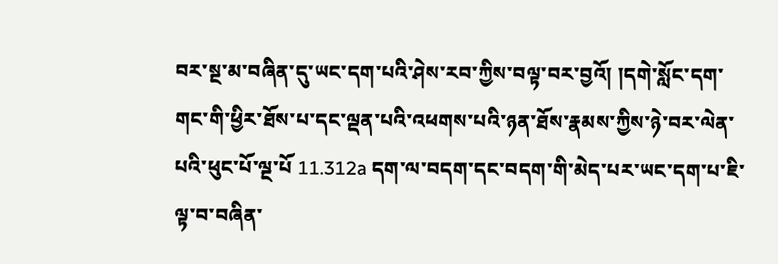བར་སྔ་མ་བཞིན་དུ་ཡང་དག་པའི་ཤེས་རབ་ཀྱིས་བལྟ་བར་བྱའོ། །དགེ་སློང་དག་གང་གི་ཕྱིར་ཐོས་པ་དང་ལྡན་པའི་འཕགས་པའི་ཉན་ཐོས་རྣམས་ཀྱིས་ཉེ་བར་ལེན་པའི་ཕུང་པོ་ལྔ་པོ 11.312a དག་ལ་བདག་དང་བདག་གི་མེད་པར་ཡང་དག་པ་ཇི་ལྟ་བ་བཞིན་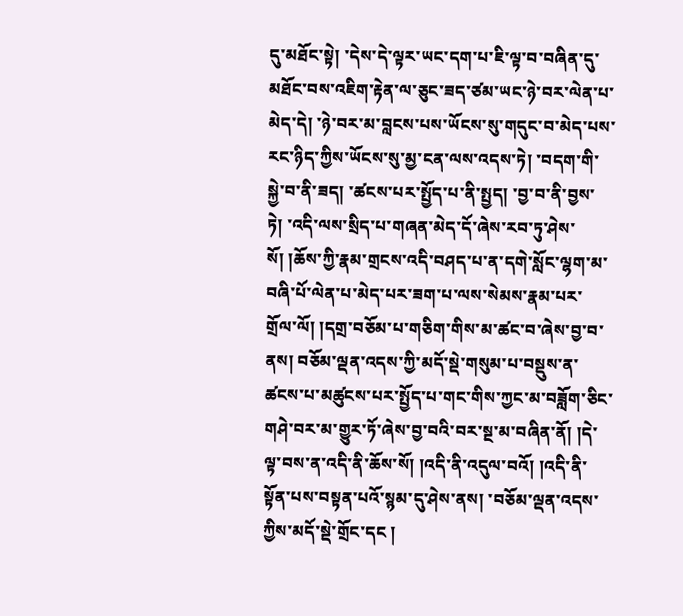དུ་མཐོང་སྟེ། ་དེས་དེ་ལྟར་ཡང་དག་པ་ཇི་ལྟ་བ་བཞིན་དུ་མཐོང་བས་འཇིག་རྟེན་ལ་ཅུང་ཟད་ཙམ་ཡང་ཉེ་བར་ལེན་པ་མེད་དེ། ་ཉེ་བར་མ་བླངས་པས་ཡོངས་སུ་གདུང་བ་མེད་པས་རང་ཉིད་ཀྱིས་ཡོངས་སུ་མྱ་ངན་ལས་འདས་ཏེ། ་བདག་གི་སྐྱེ་བ་ནི་ཟད། ་ཚངས་པར་སྤྱོད་པ་ནི་སྤྱད། ་བྱ་བ་ནི་བྱས་ཏེ། ་འདི་ལས་སྲིད་པ་གཞན་མེད་དོ་ཞེས་རབ་ཏུ་ཤེས་སོ། །ཆོས་ཀྱི་རྣམ་གྲངས་འདི་བཤད་པ་ན་དགེ་སློང་ལྷག་མ་བཞི་པོ་ལེན་པ་མེད་པར་ཟག་པ་ལས་སེམས་རྣམ་པར་གྲོལ་ལོ། །དགྲ་བཅོམ་པ་གཅིག་གིས་མ་ཚང་བ་ཞེས་བྱ་བ་ནས། བཅོམ་ལྡན་འདས་ཀྱི་མདོ་སྡེ་གསུམ་པ་བསྡུས་ན་ཚངས་པ་མཚུངས་པར་སྤྱོད་པ་གང་གིས་ཀྱང་མ་བཟློག་ཅིང་གཤེ་བར་མ་གྱུར་ཏོ་ཞེས་བྱ་བའི་བར་སྔ་མ་བཞིན་ནོ། །དེ་ལྟ་བས་ན་འདི་ནི་ཆོས་སོ། །འདི་ནི་འདུལ་བའོ། །འདི་ནི་སྟོན་པས་བསྟན་པའོ་སྙམ་དུ་ཤེས་ནས། ་བཅོམ་ལྡན་འདས་ཀྱིས་མདོ་སྡེ་གྲོང་དང །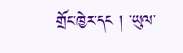གྲོང་ཁྱེར་དང ། ་ཡུལ་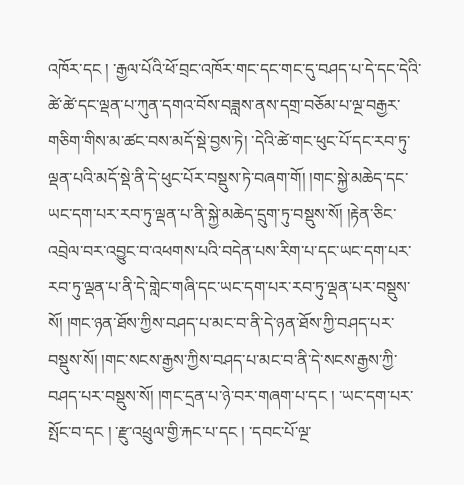འཁོར་དང ། ་རྒྱལ་པོའི་ཕོ་བྲང་འཁོར་གང་དང་གང་དུ་བཤད་པ་དེ་དང་དེའི་ཚེ་ཚེ་དང་ལྡན་པ་ཀུན་དགའ་བོས་བཟླས་ནས་དགྲ་བཅོམ་པ་ལྔ་བརྒྱར་གཅིག་གིས་མ་ཚང་བས་མདོ་སྡེ་བྱས་ཏེ། ་དེའི་ཚེ་གང་ཕུང་པོ་དང་རབ་ཏུ་ལྡན་པའི་མདོ་སྡེ་ནི་དེ་ཕུང་པོར་བསྡུས་ཏེ་བཞག་གོ། །གང་སྐྱེ་མཆེད་དང་ཡང་དག་པར་རབ་ཏུ་ལྡན་པ་ནི་སྐྱེ་མཆེད་དྲུག་ཏུ་བསྡུས་སོ། །རྟེན་ཅིང་འབྲེལ་བར་འབྱུང་བ་འཕགས་པའི་བདེན་པས་རིག་པ་དང་ཡང་དག་པར་རབ་ཏུ་ལྡན་པ་ནི་དེ་གླེང་གཞི་དང་ཡང་དག་པར་རབ་ཏུ་ལྡན་པར་བསྡུས་སོ། །གང་ཉན་ཐོས་ཀྱིས་བཤད་པ་མང་བ་ནི་དེ་ཉན་ཐོས་ཀྱི་བཤད་པར་བསྡུས་སོ། །གང་སངས་རྒྱས་ཀྱིས་བཤད་པ་མང་བ་ནི་དེ་སངས་རྒྱས་ཀྱི་བཤད་པར་བསྡུས་སོ། །གང་དྲན་པ་ཉེ་བར་གཞག་པ་དང ། ་ཡང་དག་པར་སྤོང་བ་དང ། ་རྫུ་འཕྲུལ་གྱི་རྐང་པ་དང ། ་དབང་པོ་ལྔ་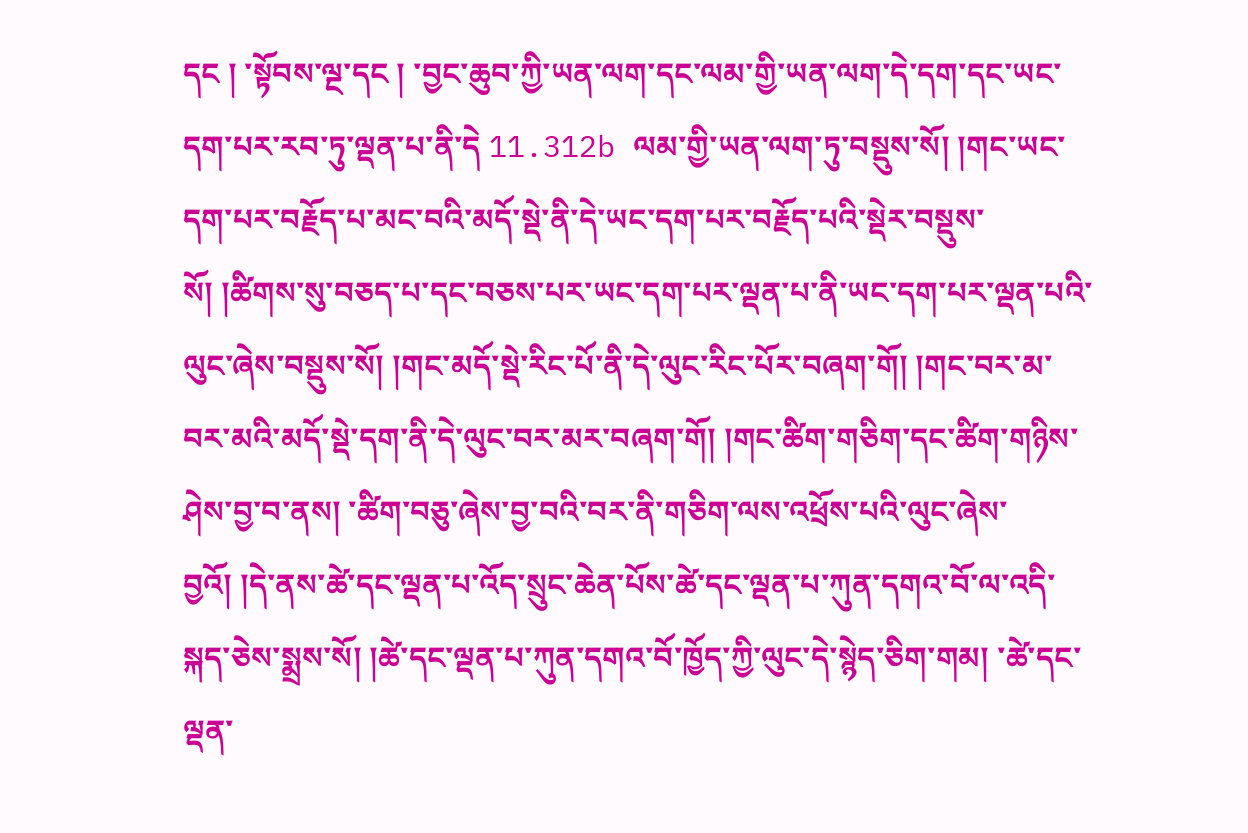དང ། ་སྟོབས་ལྔ་དང ། ་བྱང་ཆུབ་ཀྱི་ཡན་ལག་དང་ལམ་གྱི་ཡན་ལག་དེ་དག་དང་ཡང་དག་པར་རབ་ཏུ་ལྡན་པ་ནི་དེ 11.312b ལམ་གྱི་ཡན་ལག་ཏུ་བསྡུས་སོ། །གང་ཡང་དག་པར་བརྗོད་པ་མང་བའི་མདོ་སྡེ་ནི་དེ་ཡང་དག་པར་བརྗོད་པའི་སྡེར་བསྡུས་སོ། །ཚིགས་སུ་བཅད་པ་དང་བཅས་པར་ཡང་དག་པར་ལྡན་པ་ནི་ཡང་དག་པར་ལྡན་པའི་ལུང་ཞེས་བསྡུས་སོ། །གང་མདོ་སྡེ་རིང་པོ་ནི་དེ་ལུང་རིང་པོར་བཞག་གོ། །གང་བར་མ་བར་མའི་མདོ་སྡེ་དག་ནི་དེ་ལུང་བར་མར་བཞག་གོ། །གང་ཚིག་གཅིག་དང་ཚིག་གཉིས་ཤེས་བྱ་བ་ནས། ་ཚིག་བཅུ་ཞེས་བྱ་བའི་བར་ནི་གཅིག་ལས་འཕྲོས་པའི་ལུང་ཞེས་བྱའོ། །དེ་ནས་ཚེ་དང་ལྡན་པ་འོད་སྲུང་ཆེན་པོས་ཚེ་དང་ལྡན་པ་ཀུན་དགའ་བོ་ལ་འདི་སྐད་ཅེས་སྨྲས་སོ། །ཚེ་དང་ལྡན་པ་ཀུན་དགའ་བོ་ཁྱོད་ཀྱི་ལུང་དེ་སྙེད་ཅིག་གམ། ་ཚེ་དང་ལྡན་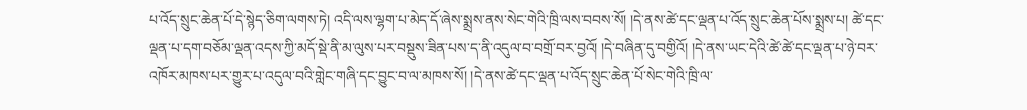པ་འོད་སྲུང་ཆེན་པོ་དེ་སྙེད་ཅིག་ལགས་ཏེ། འདི་ལས་ལྷག་པ་མེད་དོ་ཞེས་སྨྲས་ནས་སེང་གེའི་ཁྲི་ལས་བབས་སོ། །དེ་ནས་ཚེ་དང་ལྡན་པ་འོད་སྲུང་ཆེན་པོས་སྨྲས་པ། ཚེ་དང་ལྡན་པ་དག་བཅོམ་ལྡན་འདས་ཀྱི་མདོ་སྡེ་ནི་མ་ལུས་པར་བསྡུས་ཟིན་པས་ད་ནི་འདུལ་བ་བགྲོ་བར་བྱའོ། །དེ་བཞིན་དུ་བགྱིའོ། །དེ་ནས་ཡང་དེའི་ཚེ་ཚེ་དང་ལྡན་པ་ཉེ་བར་འཁོར་མཁས་པར་གྱུར་པ་འདུལ་བའི་གླེང་གཞི་དང་བྱུང་བ་ལ་མཁས་སོ། །དེ་ནས་ཚེ་དང་ལྡན་པ་འོད་སྲུང་ཆེན་པོ་སེང་གེའི་ཁྲི་ལ་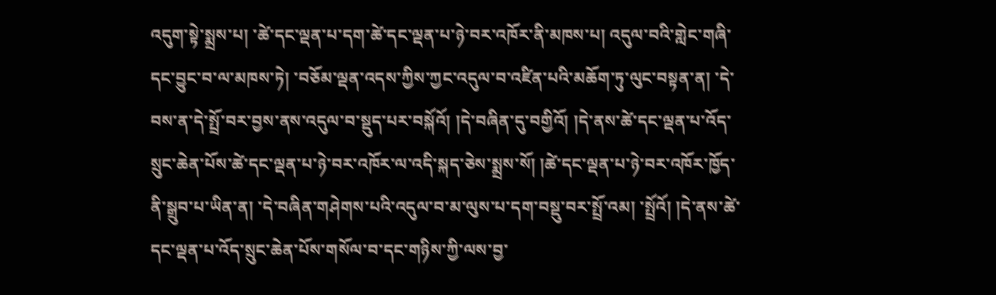འདུག་སྟེ་སྨྲས་པ། ་ཚེ་དང་ལྡན་པ་དག་ཚེ་དང་ལྡན་པ་ཉེ་བར་འཁོར་ནི་མཁས་པ། འདུལ་བའི་གླེང་གཞི་དང་བྱུང་བ་ལ་མཁས་ཏེ། ་བཅོམ་ལྡན་འདས་ཀྱིས་ཀྱང་འདུལ་བ་འཛིན་པའི་མཆོག་ཏུ་ལུང་བསྟན་ན། ་དེ་བས་ན་དེ་སྤྲོ་བར་བྱས་ནས་འདུལ་བ་སྡུད་པར་བསྐོའོ། །དེ་བཞིན་དུ་བགྱིའོ། །དེ་ནས་ཚེ་དང་ལྡན་པ་འོད་སྲུང་ཆེན་པོས་ཚེ་དང་ལྡན་པ་ཉེ་བར་འཁོར་ལ་འདི་སྐད་ཅེས་སྨྲས་སོ། །ཚེ་དང་ལྡན་པ་ཉེ་བར་འཁོར་ཁྱོད་ནི་སྒྲུབ་པ་ཡིན་ན། ་དེ་བཞིན་གཤེགས་པའི་འདུལ་བ་མ་ལུས་པ་དག་བསྡུ་བར་སྤྲོ་འམ། ་སྤྲོའོ། །དེ་ནས་ཚེ་དང་ལྡན་པ་འོད་སྲུང་ཆེན་པོས་གསོལ་བ་དང་གཉིས་ཀྱི་ལས་བྱ་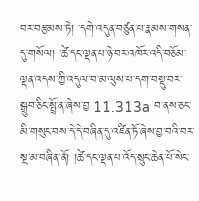བར་བརྩམས་ཏེ། ་དགེ་འདུན་བཙུན་པ་རྣམས་གསན་དུ་གསོལ། ་ཚེ་དང་ལྡན་པ་ཉེ་བར་འཁོར་འདི་བཅོམ་ལྡན་འདས་ཀྱི་འདུལ་བ་མ་ལུས་པ་དག་བསྡུ་བར་སྒྲུབ་ཅིང་སྤྲོ་ན་ཞེས་བྱ 11.313a བ་ནས་ཅང་མི་གསུང་བས་དེ་དེ་བཞིན་དུ་འཛིན་ཏོ་ཞེས་བྱ་བའི་བར་སྔ་མ་བཞིན་ནོ། །ཚེ་དང་ལྡན་པ་འོད་སྲུང་ཆེན་པོ་སེང་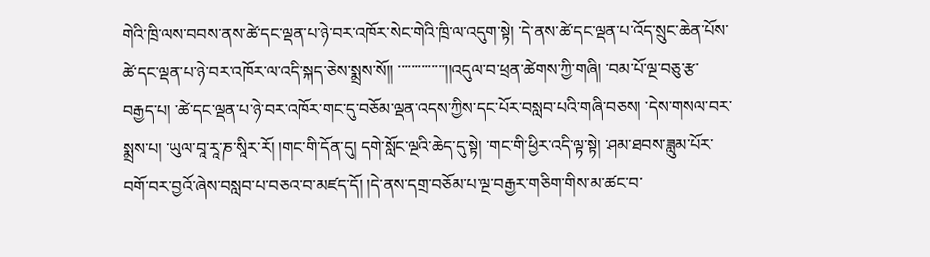གེའི་ཁྲི་ལས་བབས་ནས་ཚེ་དང་ལྡན་པ་ཉེ་བར་འཁོར་སེང་གེའི་ཁྲི་ལ་འདུག་སྟེ། ་དེ་ནས་ཚེ་དང་ལྡན་པ་འོད་སྲུང་ཆེན་པོས་ཚེ་དང་ལྡན་པ་ཉེ་བར་འཁོར་ལ་འདི་སྐད་ཅེས་སྨྲས་སོ།། ་་་་་་་་་་་་་་།།འདུལ་བ་ཕྲན་ཚེགས་ཀྱི་གཞི། ་བམ་པོ་ལྔ་བཅུ་རྩ་བརྒྱད་པ། ་ཚེ་དང་ལྡན་པ་ཉེ་བར་འཁོར་གང་དུ་བཅོམ་ལྡན་འདས་ཀྱིས་དང་པོར་བསླབ་པའི་གཞི་བཅས། ་དེས་གསལ་བར་སྨྲས་པ། ་ཡུལ་བཱ་རཱ་ཎ་སཱིར་རོ། །གང་གི་དོན་དུ། དགེ་སློང་ལྔའི་ཆེད་དུ་སྟེ། ་གང་གི་ཕྱིར་འདི་ལྟ་སྟེ། ་ཤམ་ཐབས་ཟླུམ་པོར་བགོ་བར་བྱའོ་ཞེས་བསླབ་པ་བཅའ་བ་མཛད་དོ། །དེ་ནས་དགྲ་བཅོམ་པ་ལྔ་བརྒྱར་གཅིག་གིས་མ་ཚང་བ་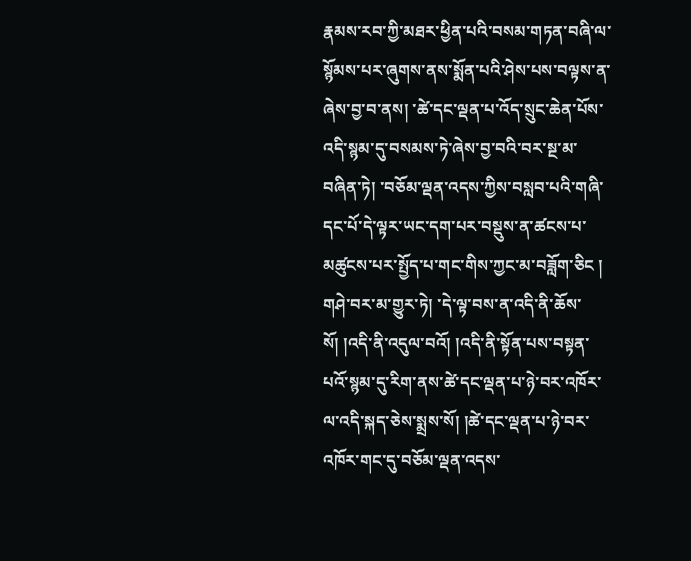རྣམས་རབ་ཀྱི་མཐར་ཕྱིན་པའི་བསམ་གཏན་བཞི་ལ་སྙོམས་པར་ཞུགས་ནས་སྨོན་པའི་ཤེས་པས་བལྟས་ན་ཞེས་བྱ་བ་ནས། ་ཚེ་དང་ལྡན་པ་འོད་སྲུང་ཆེན་པོས་འདི་སྙམ་དུ་བསམས་ཏེ་ཞེས་བྱ་བའི་བར་སྔ་མ་བཞིན་ཏེ། ་བཅོམ་ལྡན་འདས་ཀྱིས་བསླབ་པའི་གཞི་དང་པོ་དེ་ལྟར་ཡང་དག་པར་བསྡུས་ན་ཚངས་པ་མཚུངས་པར་སྤྱོད་པ་གང་གིས་ཀྱང་མ་བཟློག་ཅིང ། གཤེ་བར་མ་གྱུར་ཏེ། ་དེ་ལྟ་བས་ན་འདི་ནི་ཆོས་སོ། །འདི་ནི་འདུལ་བའོ། །འདི་ནི་སྟོན་པས་བསྟན་པའོ་སྙམ་དུ་རིག་ནས་ཚེ་དང་ལྡན་པ་ཉེ་བར་འཁོར་ལ་འདི་སྐད་ཅེས་སྨྲས་སོ། །ཚེ་དང་ལྡན་པ་ཉེ་བར་འཁོར་གང་དུ་བཅོམ་ལྡན་འདས་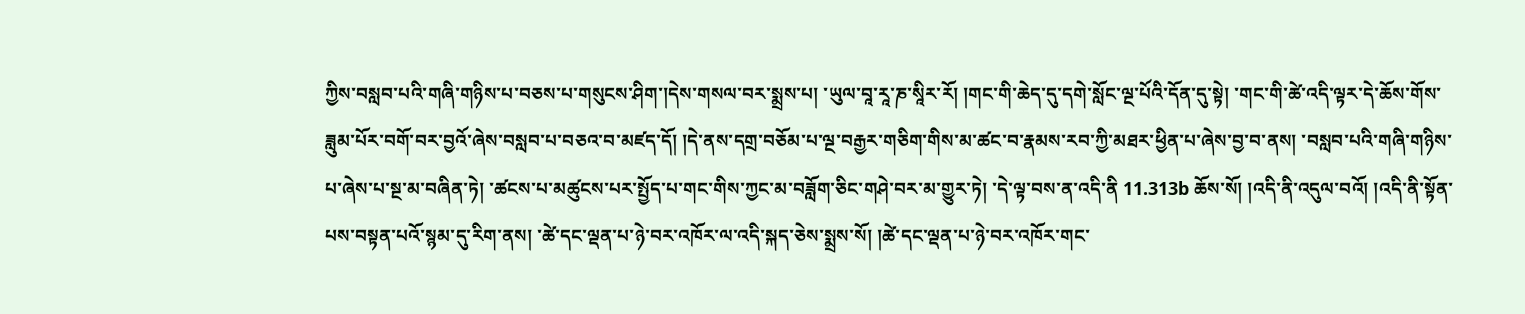ཀྱིས་བསླབ་པའི་གཞི་གཉིས་པ་བཅས་པ་གསུངས་ཤིག་།དེས་གསལ་བར་སྨྲས་པ། ་ཡུལ་བཱ་རཱ་ཎ་སཱིར་རོ། །གང་གི་ཆེད་དུ་དགེ་སློང་ལྔ་པོའི་དོན་དུ་སྟེ། ་གང་གི་ཚེ་འདི་ལྟར་དེ་ཆོས་གོས་ཟླུམ་པོར་བགོ་བར་བྱའོ་ཞེས་བསླབ་པ་བཅའ་བ་མཛད་དོ། །དེ་ནས་དགྲ་བཅོམ་པ་ལྔ་བརྒྱར་གཅིག་གིས་མ་ཚང་བ་རྣམས་རབ་ཀྱི་མཐར་ཕྱིན་པ་ཞེས་བྱ་བ་ནས། ་བསླབ་པའི་གཞི་གཉིས་པ་ཞེས་པ་སྔ་མ་བཞིན་ཏེ། ་ཚངས་པ་མཚུངས་པར་སྤྱོད་པ་གང་གིས་ཀྱང་མ་བཟློག་ཅིང་གཤེ་བར་མ་གྱུར་ཏེ། ་དེ་ལྟ་བས་ན་འདི་ནི 11.313b ཆོས་སོ། །འདི་ནི་འདུལ་བའོ། །འདི་ནི་སྟོན་པས་བསྟན་པའོ་སྙམ་དུ་རིག་ནས། ་ཚེ་དང་ལྡན་པ་ཉེ་བར་འཁོར་ལ་འདི་སྐད་ཅེས་སྨྲས་སོ། །ཚེ་དང་ལྡན་པ་ཉེ་བར་འཁོར་གང་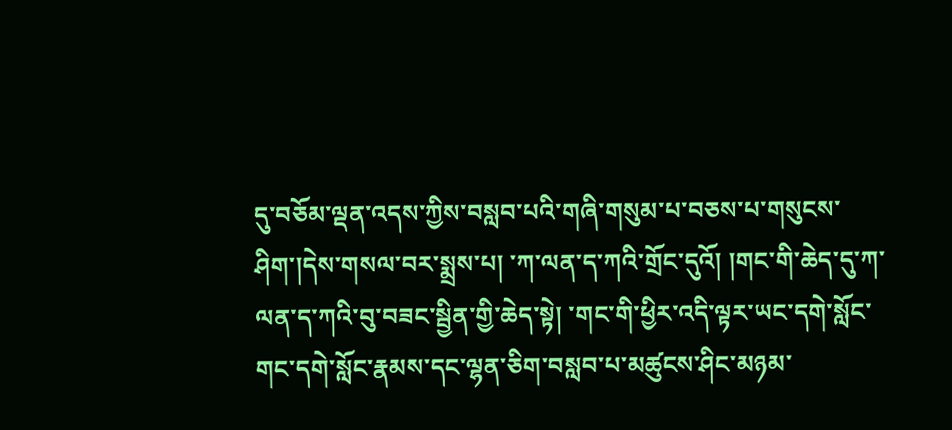དུ་བཅོམ་ལྡན་འདས་ཀྱིས་བསླབ་པའི་གཞི་གསུམ་པ་བཅས་པ་གསུངས་ཤིག་།དེས་གསལ་བར་སྨྲས་པ། ་ཀ་ལན་ད་ཀའི་གྲོང་དུའོ། །གང་གི་ཆེད་དུ་ཀ་ལན་ད་ཀའི་བུ་བཟང་སྦྱིན་གྱི་ཆེད་སྟེ། ་གང་གི་ཕྱིར་འདི་ལྟར་ཡང་དགེ་སློང་གང་དགེ་སློང་རྣམས་དང་ལྷན་ཅིག་བསླབ་པ་མཚུངས་ཤིང་མཉམ་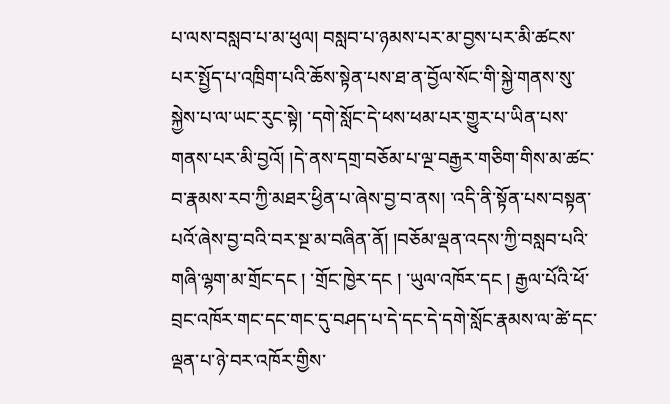པ་ལས་བསླབ་པ་མ་ཕུལ། བསླབ་པ་ཉམས་པར་མ་བྱས་པར་མི་ཚངས་པར་སྤྱོད་པ་འཁྲིག་པའི་ཆོས་སྟེན་པས་ཐ་ན་བྱོལ་སོང་གི་སྐྱེ་གནས་སུ་སྐྱེས་པ་ལ་ཡང་རུང་སྟེ། ་དགེ་སློང་དེ་ཕས་ཕམ་པར་གྱུར་པ་ཡིན་པས་གནས་པར་མི་བྱའོ། །དེ་ནས་དགྲ་བཅོམ་པ་ལྔ་བརྒྱར་གཅིག་གིས་མ་ཚང་བ་རྣམས་རབ་ཀྱི་མཐར་ཕྱིན་པ་ཞེས་བྱ་བ་ནས། ་འདི་ནི་སྟོན་པས་བསྟན་པའོ་ཞེས་བྱ་བའི་བར་སྔ་མ་བཞིན་ནོ། །བཅོམ་ལྡན་འདས་ཀྱི་བསླབ་པའི་གཞི་ལྷག་མ་གྲོང་དང ། ་གྲོང་ཁྱེར་དང ། ་ཡུལ་འཁོར་དང ། རྒྱལ་པོའི་ཕོ་བྲང་འཁོར་གང་དང་གང་དུ་བཤད་པ་དེ་དང་དེ་དགེ་སློང་རྣམས་ལ་ཚེ་དང་ལྡན་པ་ཉེ་བར་འཁོར་གྱིས་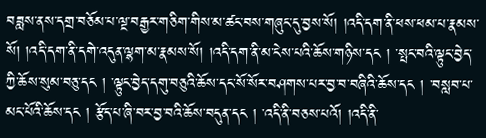བཟླས་ནས་དགྲ་བཅོམ་པ་ལྔ་བརྒྱར་གཅིག་གིས་མ་ཚང་བས་གཞུང་དུ་བྱས་སོ། །འདི་དག་ནི་ཕས་ཕམ་པ་རྣམས་སོ། །འདི་དག་ནི་དགེ་འདུན་ལྷག་མ་རྣམས་སོ། །འདི་དག་ནི་མ་ངེས་པའི་ཆོས་གཉིས་དང ། ་སྤང་བའི་ལྟུང་བྱེད་ཀྱི་ཆོས་སུམ་བཅུ་དང ། ་ལྟུང་བྱེད་དགུ་བཅུའི་ཆོས་དང་སོ་སོར་བཤགས་པར་བྱ་བ་བཞིའི་ཆོས་དང ། ་བསླབ་པ་མང་པོའི་ཆོས་དང ། རྩོད་པ་ཞི་བར་བྱ་བའི་ཆོས་བདུན་དང ། ་འདི་ནི་བཅས་པའོ། །འདི་ནི་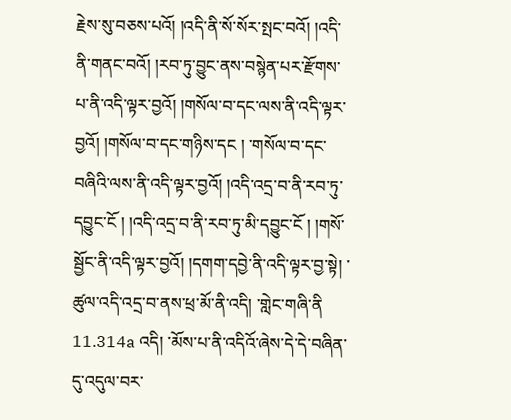རྗེས་སུ་བཅས་པའོ། །འདི་ནི་སོ་སོར་སྤང་བའོ། །འདི་ནི་གནང་བའོ། །རབ་ཏུ་བྱུང་ནས་བསྙེན་པར་རྫོགས་པ་ནི་འདི་ལྟར་བྱའོ། །གསོལ་བ་དང་ལས་ནི་འདི་ལྟར་བྱའོ། །གསོལ་བ་དང་གཉིས་དང ། ་གསོལ་བ་དང་བཞིའི་ལས་ནི་འདི་ལྟར་བྱའོ། །འདི་འདྲ་བ་ནི་རབ་ཏུ་དབྱུང་ངོ ། །འདི་འདྲ་བ་ནི་རབ་ཏུ་མི་དབྱུང་ངོ ། །གསོ་སྦྱོང་ནི་འདི་ལྟར་བྱའོ། །དགག་དབྱེ་ནི་འདི་ལྟར་བྱ་སྟེ། ་ཚུལ་འདི་འདྲ་བ་ནས་ཕྲ་མོ་ནི་འདི། ་གླེང་གཞི་ནི 11.314a འདི། ་མོས་པ་ནི་འདིའོ་ཞེས་དེ་དེ་བཞིན་དུ་འདུལ་བར་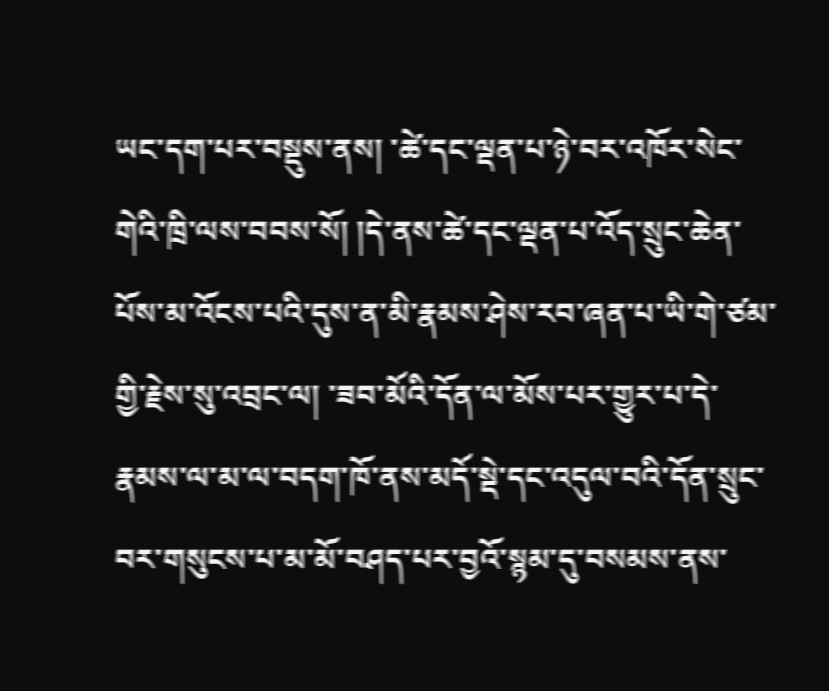ཡང་དག་པར་བསྡུས་ནས། ་ཚེ་དང་ལྡན་པ་ཉེ་བར་འཁོར་སེང་གེའི་ཁྲི་ལས་བབས་སོ། །དེ་ནས་ཚེ་དང་ལྡན་པ་འོད་སྲུང་ཆེན་པོས་མ་འོངས་པའི་དུས་ན་མི་རྣམས་ཤེས་རབ་ཞན་པ་ཡི་གེ་ཙམ་གྱི་རྗེས་སུ་འབྲང་ལ། ་ཟབ་མོའི་དོན་ལ་མོས་པར་གྱུར་པ་དེ་རྣམས་ལ་མ་ལ་བདག་ཁོ་ནས་མདོ་སྡེ་དང་འདུལ་བའི་དོན་སྲུང་བར་གསུངས་པ་མ་མོ་བཤད་པར་བྱའོ་སྙམ་དུ་བསམས་ནས་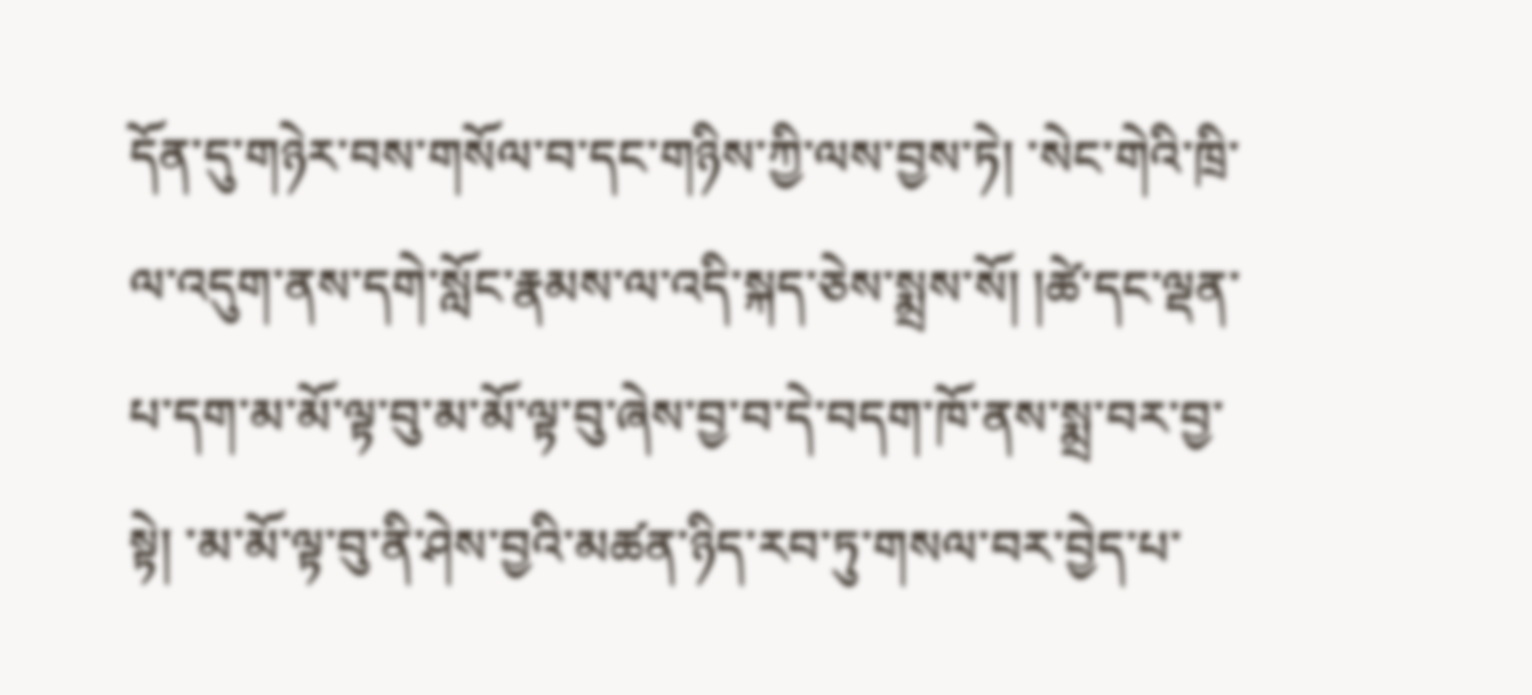དོན་དུ་གཉེར་བས་གསོལ་བ་དང་གཉིས་ཀྱི་ལས་བྱས་ཏེ། ་སེང་གེའི་ཁྲི་ལ་འདུག་ནས་དགེ་སློང་རྣམས་ལ་འདི་སྐད་ཅེས་སྨྲས་སོ། །ཚེ་དང་ལྡན་པ་དག་མ་མོ་ལྟ་བུ་མ་མོ་ལྟ་བུ་ཞེས་བྱ་བ་དེ་བདག་ཁོ་ནས་སྨྲ་བར་བྱ་སྟེ། ་མ་མོ་ལྟ་བུ་ནི་ཤེས་བྱའི་མཚན་ཉིད་རབ་ཏུ་གསལ་བར་བྱེད་པ་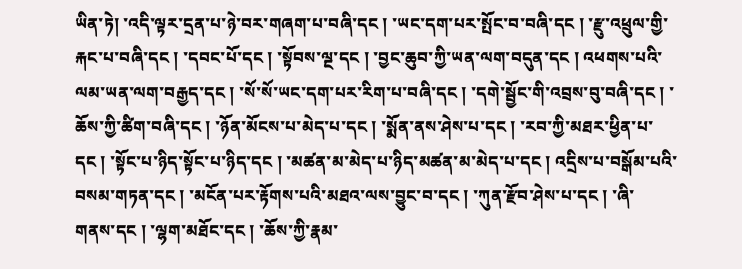ཡིན་ཏེ། ་འདི་ལྟར་དྲན་པ་ཉེ་བར་གཞག་པ་བཞི་དང ། ་ཡང་དག་པར་སྤོང་བ་བཞི་དང ། ་རྫུ་འཕྲུལ་གྱི་རྐང་པ་བཞི་དང ། ་དབང་པོ་དང ། ་སྟོབས་ལྔ་དང ། ་བྱང་ཆུབ་ཀྱི་ཡན་ལག་བདུན་དང ། འཕགས་པའི་ལམ་ཡན་ལག་བརྒྱད་དང ། ་སོ་སོ་ཡང་དག་པར་རིག་པ་བཞི་དང ། ་དགེ་སྦྱོང་གི་འབྲས་བུ་བཞི་དང ། ་ཆོས་ཀྱི་ཚིག་བཞི་དང ། ་ཉོན་མོངས་པ་མེད་པ་དང ། ་སྨོན་ནས་ཤེས་པ་དང ། ་རབ་ཀྱི་མཐར་ཕྱིན་པ་དང ། ་སྟོང་པ་ཉིད་སྟོང་པ་ཉིད་དང ། ་མཚན་མ་མེད་པ་ཉིད་མཚན་མ་མེད་པ་དང ། འདྲིས་པ་བསྒོམ་པའི་བསམ་གཏན་དང ། ་མངོན་པར་རྟོགས་པའི་མཐའ་ལས་བྱུང་བ་དང ། ་ཀུན་རྫོབ་ཤེས་པ་དང ། ་ཞི་གནས་དང ། ་ལྷག་མཐོང་དང ། ་ཆོས་ཀྱི་རྣམ་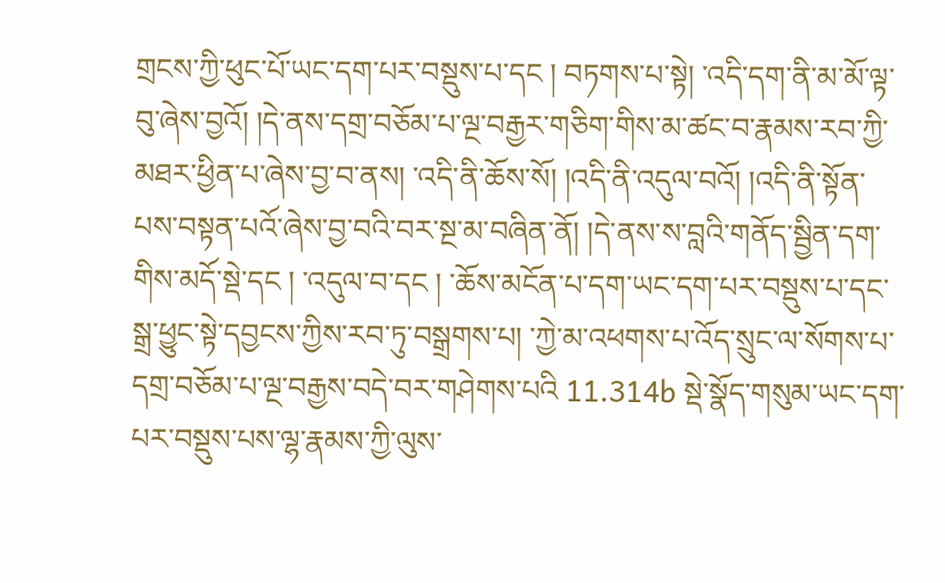གྲངས་ཀྱི་ཕུང་པོ་ཡང་དག་པར་བསྡུས་པ་དང ། བཏགས་པ་སྟེ། ་འདི་དག་ནི་མ་མོ་ལྟ་བུ་ཞེས་བྱའོ། །དེ་ནས་དགྲ་བཅོམ་པ་ལྔ་བརྒྱར་གཅིག་གིས་མ་ཚང་བ་རྣམས་རབ་ཀྱི་མཐར་ཕྱིན་པ་ཞེས་བྱ་བ་ནས། ་འདི་ནི་ཆོས་སོ། །འདི་ནི་འདུལ་བའོ། །འདི་ནི་སྟོན་པས་བསྟན་པའོ་ཞེས་བྱ་བའི་བར་སྔ་མ་བཞིན་ནོ། །དེ་ནས་ས་བླའི་གནོད་སྦྱིན་དག་གིས་མདོ་སྡེ་དང ། ་འདུལ་བ་དང ། ་ཆོས་མངོན་པ་དག་ཡང་དག་པར་བསྡུས་པ་དང་སྒྲ་ཕྱུང་སྟེ་དབྱངས་ཀྱིས་རབ་ཏུ་བསྒྲགས་པ། ་ཀྱེ་མ་འཕགས་པ་འོད་སྲུང་ལ་སོགས་པ་དགྲ་བཅོམ་པ་ལྔ་བརྒྱས་བདེ་བར་གཤེགས་པའི 11.314b སྡེ་སྣོད་གསུམ་ཡང་དག་པར་བསྡུས་པས་ལྷ་རྣམས་ཀྱི་ལུས་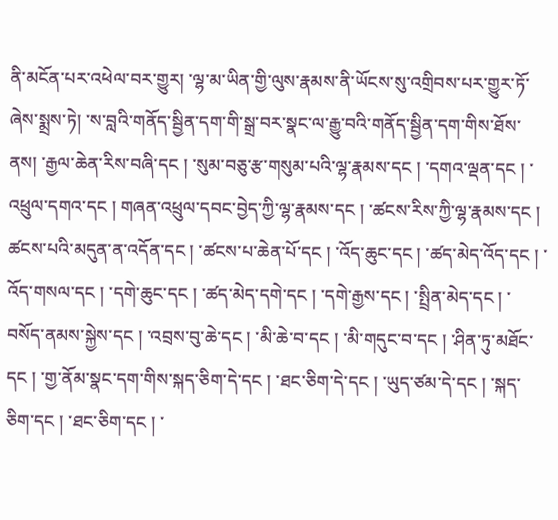ནི་མངོན་པར་འཕེལ་བར་གྱུར། ་ལྷ་མ་ཡིན་གྱི་ལུས་རྣམས་ནི་ཡོངས་སུ་འགྲིབས་པར་གྱུར་ཏོ་ཞེས་སྨྲས་ཏེ། ་ས་བླའི་གནོད་སྦྱིན་དག་གི་སྒྲ་བར་སྣང་ལ་རྒྱུ་བའི་གནོད་སྦྱིན་དག་གིས་ཐོས་ནས། ་རྒྱལ་ཆེན་རིས་བཞི་དང ། ་སུམ་བཅུ་རྩ་གསུམ་པའི་ལྷ་རྣམས་དང ། ་དགའ་ལྡན་དང ། ་འཕྲུལ་དགའ་དང ། གཞན་འཕྲུལ་དབང་བྱེད་ཀྱི་ལྷ་རྣམས་དང ། ་ཚངས་རིས་ཀྱི་ལྷ་རྣམས་དང ། ཚངས་པའི་མདུན་ན་འདོན་དང ། ་ཚངས་པ་ཆེན་པོ་དང ། ་འོད་ཆུང་དང ། ་ཚད་མེད་འོད་དང ། ་འོད་གསལ་དང ། ་དགེ་ཆུང་དང ། ་ཚད་མེད་དགེ་དང ། ་དགེ་རྒྱས་དང ། ་སྤྲིན་མེད་དང ། ་བསོད་ནམས་སྐྱེས་དང ། ་འབྲས་བུ་ཆེ་དང ། ་མི་ཆེ་བ་དང ། ་མི་གདུང་བ་དང ། ་ཤིན་ཏུ་མཐོང་དང ། ་གྱ་ནོམ་སྣང་དག་གིས་སྐད་ཅིག་དེ་དང ། ་ཐང་ཅིག་དེ་དང ། ་ཡུད་ཙམ་དེ་དང ། ་སྐད་ཅིག་དང ། ་ཐང་ཅིག་དང ། ་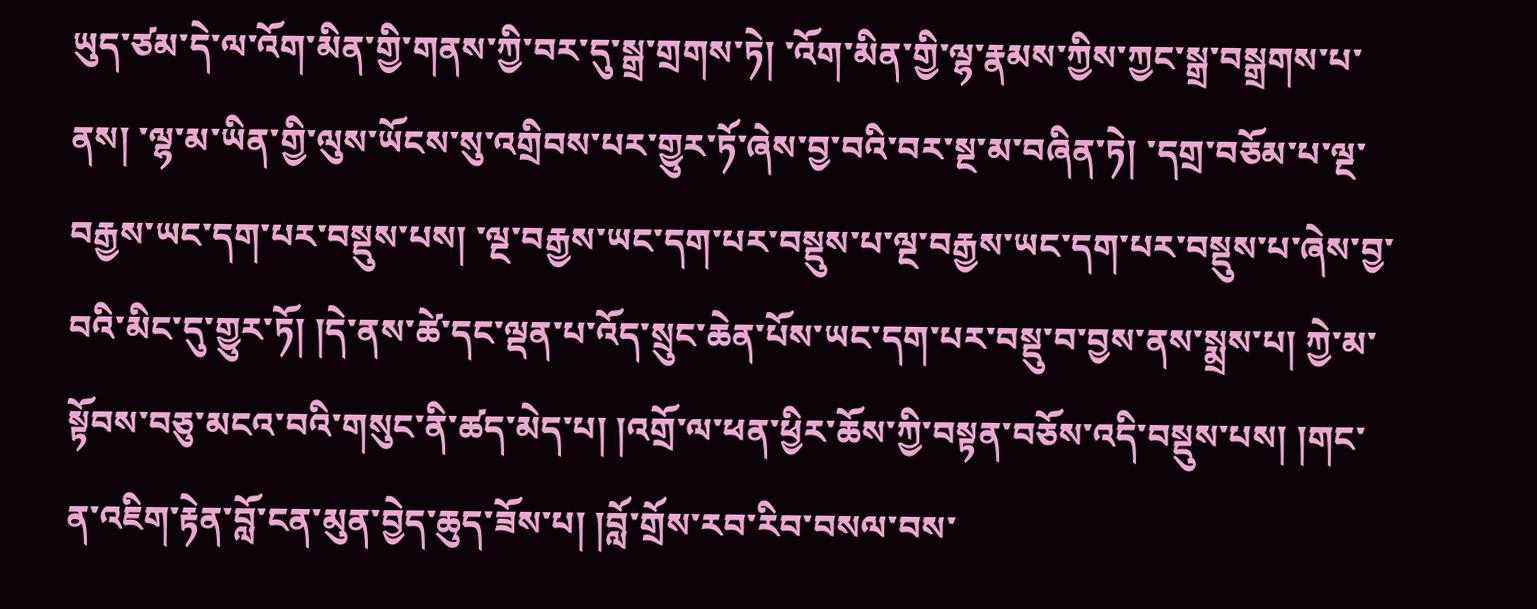ཡུད་ཙམ་དེ་ལ་འོག་མིན་གྱི་གནས་ཀྱི་བར་དུ་སྒྲ་གྲགས་ཏེ། ་འོག་མིན་གྱི་ལྷ་རྣམས་ཀྱིས་ཀྱང་སྒྲ་བསྒྲགས་པ་ནས། ་ལྷ་མ་ཡིན་གྱི་ལུས་ཡོངས་སུ་འགྲིབས་པར་གྱུར་ཏོ་ཞེས་བྱ་བའི་བར་སྔ་མ་བཞིན་ཏེ། ་དགྲ་བཅོམ་པ་ལྔ་བརྒྱས་ཡང་དག་པར་བསྡུས་པས། ་ལྔ་བརྒྱས་ཡང་དག་པར་བསྡུས་པ་ལྔ་བརྒྱས་ཡང་དག་པར་བསྡུས་པ་ཞེས་བྱ་བའི་མིང་དུ་གྱུར་ཏོ། །དེ་ནས་ཚེ་དང་ལྡན་པ་འོད་སྲུང་ཆེན་པོས་ཡང་དག་པར་བསྡུ་བ་བྱས་ནས་སྨྲས་པ། ཀྱེ་མ་སྟོབས་བཅུ་མངའ་བའི་གསུང་ནི་ཚད་མེད་པ། །འགྲོ་ལ་ཕན་ཕྱིར་ཆོས་ཀྱི་བསྟན་བཅོས་འདི་བསྡུས་པས། །གང་ན་འཇིག་རྟེན་བློ་ངན་མུན་བྱེད་ཆུད་ཟོས་པ། །བློ་གྲོས་རབ་རིབ་བསལ་བས་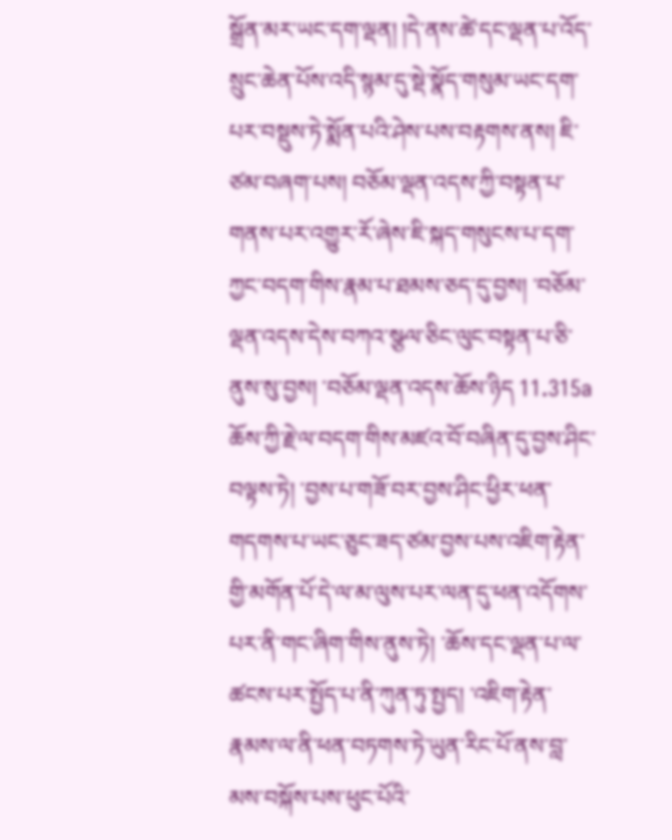སྒྲོན་མར་ཡང་དག་ལྡན། །དེ་ནས་ཚེ་དང་ལྡན་པ་འོད་སྲུང་ཆེན་པོས་འདི་སྙམ་དུ་སྡེ་སྣོད་གསུམ་ཡང་དག་པར་བསྡུས་ཏེ་སྨོན་པའི་ཤེས་པས་བརྟགས་ནས། ཇི་ཙམ་བཞག་པས། བཅོམ་ལྡན་འདས་ཀྱི་བསྟན་པ་གནས་པར་འགྱུར་རོ་ཞེས་ཇི་སྐད་གསུངས་པ་དག་ཀྱང་བདག་གིས་རྣམ་པ་ཐམས་ཅད་དུ་བྱས། ་བཅོམ་ལྡན་འདས་དེས་བཀའ་སྩལ་ཅིང་ལུང་བསྟན་པ་ཅི་ནུས་སུ་བྱས། ་བཅོམ་ལྡན་འདས་ཆོས་ཉིད 11.315a ཆོས་ཀྱི་རྗེ་ལ་བདག་གིས་མཛའ་བོ་བཞིན་དུ་བྱས་ཤིང་བལྟས་ཏེ། ་བྱས་པ་གཟོ་བར་བྱས་ཤིང་ཕྱིར་ཕན་གདགས་པ་ཡང་ཅུང་ཟད་ཙམ་བྱས་པས་འཇིག་རྟེན་གྱི་མགོན་པོ་དེ་ལ་མ་ལུས་པར་ལན་དུ་ཕན་འདོགས་པར་ནི་གང་ཞིག་གིས་ནུས་ཏེ། ་ཆོས་དང་ལྡན་པ་ལ་ཚངས་པར་སྤྱོད་པ་ནི་ཀུན་ཏུ་སྤྱད། ་འཇིག་རྟེན་རྣམས་ལ་ནི་ཕན་བཏགས་ཏེ་ཡུན་རིང་པོ་ནས་བླ་མས་བསྐོས་པས་ཕུང་པོའི་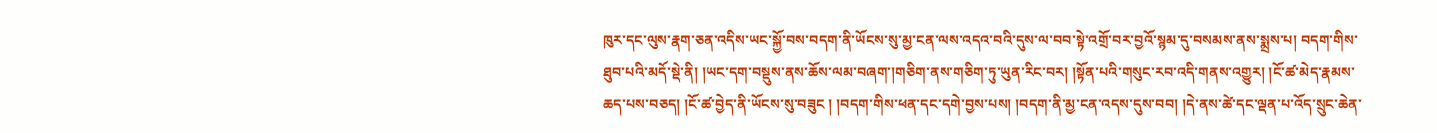ཁུར་དང་ལུས་རྣག་ཅན་འདིས་ཡང་སྐྱོ་བས་བདག་ནི་ཡོངས་སུ་མྱ་ངན་ལས་འདའ་བའི་དུས་ལ་བབ་སྟེ་འགྲོ་བར་བྱའོ་སྙམ་དུ་བསམས་ནས་སྨྲས་པ། བདག་གིས་ཐུབ་པའི་མདོ་སྡེ་ནི། །ཡང་དག་བསྡུས་ནས་ཆོས་ལམ་བཞག་།གཅིག་ནས་གཅིག་ཏུ་ཡུན་རིང་བར། །སྟོན་པའི་གསུང་རབ་འདི་གནས་འགྱུར། །ངོ་ཚ་མེད་རྣམས་ཆད་པས་བཅད། །ངོ་ཚ་བྱེད་ནི་ཡོངས་སུ་བཟུང ། །བདག་གིས་ཕན་དང་དགེ་བྱས་པས། །བདག་ནི་མྱ་ངན་འདས་དུས་བབ། །དེ་ནས་ཚེ་དང་ལྡན་པ་འོད་སྲུང་ཆེན་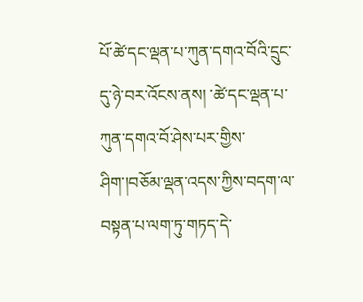པོ་ཚེ་དང་ལྡན་པ་ཀུན་དགའ་བོའི་དྲུང་དུ་ཉེ་བར་འོངས་ནས། ་ཚེ་དང་ལྡན་པ་ཀུན་དགའ་བོ་ཤེས་པར་གྱིས་ཤིག་།བཅོམ་ལྡན་འདས་ཀྱིས་བདག་ལ་བསྟན་པ་ལག་ཏུ་གཏད་དེ་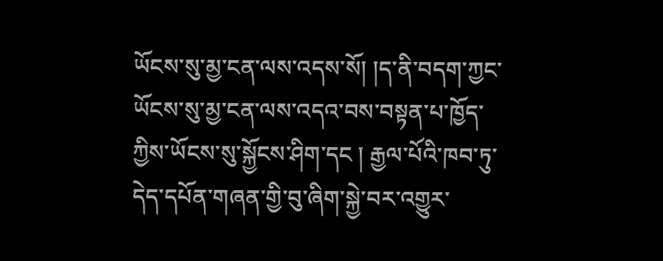ཡོངས་སུ་མྱ་ངན་ལས་འདས་སོ། །ད་ནི་བདག་ཀྱང་ཡོངས་སུ་མྱ་ངན་ལས་འདའ་བས་བསྟན་པ་ཁྱོད་ཀྱིས་ཡོངས་སུ་སྐྱོངས་ཤིག་དང ། རྒྱལ་པོའི་ཁབ་ཏུ་དེད་དཔོན་གཞན་གྱི་བུ་ཞིག་སྐྱེ་བར་འགྱུར་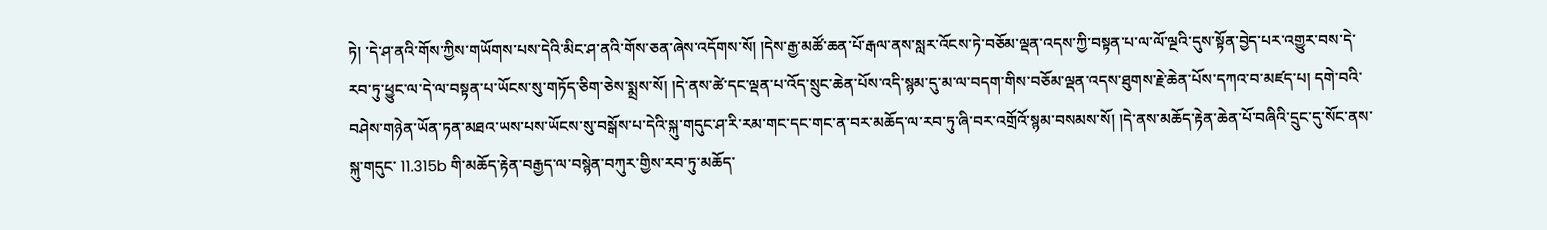ཏེ། ་དེ་ཤ་ནའི་གོས་ཀྱིས་གཡོགས་པས་དེའི་མིང་ཤ་ནའི་གོས་ཅན་ཞེས་འདོགས་སོ། །དེས་རྒྱ་མཚོ་ཆན་པོ་རྒལ་ནས་སླར་འོངས་ཏེ་བཅོམ་ལྡན་འདས་ཀྱི་བསྟན་པ་ལ་ལོ་ལྔའི་དུས་སྟོན་བྱེད་པར་འགྱུར་བས་དེ་རབ་ཏུ་ཕྱུང་ལ་དེ་ལ་བསྟན་པ་ཡོངས་སུ་གཏོད་ཅིག་ཅེས་སྨྲས་སོ། །དེ་ནས་ཚེ་དང་ལྡན་པ་འོད་སྲུང་ཆེན་པོས་འདི་སྙམ་དུ་མ་ལ་བདག་གིས་བཅོམ་ལྡན་འདས་ཐུགས་རྗེ་ཆེན་པོས་དཀའ་བ་མཛད་པ། དགེ་བའི་བཤེས་གཉེན་ཡོན་ཏན་མཐའ་ཡས་པས་ཡོངས་སུ་བསྒོས་པ་དེའི་སྐུ་གདུང་ཤ་རི་རམ་གང་དང་གང་ན་བར་མཆོད་ལ་རབ་ཏུ་ཞི་བར་འགྲོའོ་སྙམ་བསམས་སོ། །དེ་ནས་མཆོད་རྟེན་ཆེན་པོ་བཞིའི་དྲུང་དུ་སོང་ནས་སྐུ་གདུང་ 11.315b གི་མཆོད་རྟེན་བརྒྱད་ལ་བསྙེན་བཀུར་གྱིས་རབ་ཏུ་མཆོད་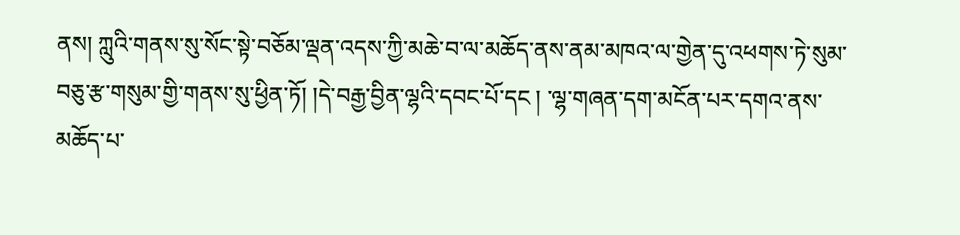ནས། ཀླུའི་གནས་སུ་སོང་སྟེ་བཅོམ་ལྡན་འདས་ཀྱི་མཆེ་བ་ལ་མཆོད་ནས་ནམ་མཁའ་ལ་གྱེན་དུ་འཕགས་ཏེ་སུམ་བཅུ་རྩ་གསུམ་གྱི་གནས་སུ་ཕྱིན་ཏོ། །དེ་བརྒྱ་བྱིན་ལྷའི་དབང་པོ་དང ། ་ལྷ་གཞན་དག་མངོན་པར་དགའ་ནས་མཆོད་པ་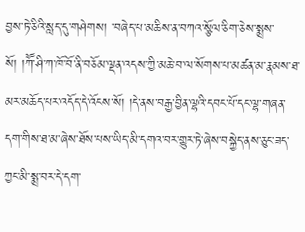བྱས་ཏེ་ཅིའི་སླད་དུ་གཤེགས། ་བཞེད་པ་མཆིས་ན་བཀའ་སྩོལ་ཅིག་ཅེས་སྨྲས་སོ། །ཀཽ་ཤི་ཀ་ཁོ་བོ་ནི་བཅོམ་ལྡན་འདས་ཀྱི་མཆེ་བ་ལ་སོགས་པ་མཚན་མ་རྣམས་ཐ་མར་མཆོད་པར་འདོད་དེ་འོངས་སོ། །དེ་ནས་བརྒྱ་བྱིན་ལྷའི་དབང་པོ་དང་ལྷ་གཞན་དག་གིས་ཐ་མ་ཞེས་ཐོས་པས་ཡིད་མི་དགའ་བར་གྱུར་ཏེ་ཞེས་བསྐྱེད་ནས་ཅུང་ཟད་ཀྱང་མི་སྨྲ་བར་དེ་དག་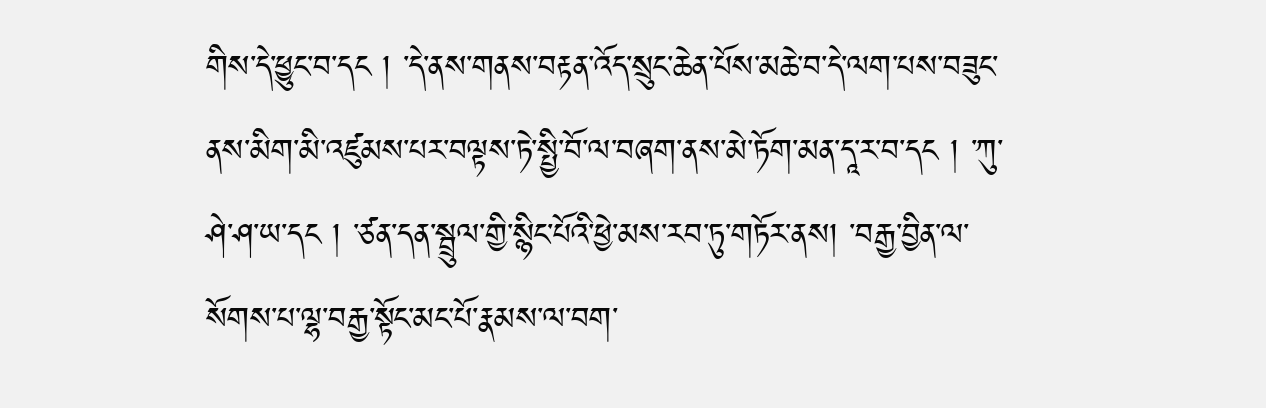གིས་དེ་ཕྱུང་བ་དང ། ་དེ་ནས་གནས་བརྟན་འོད་སྲུང་ཆེན་པོས་མཆེ་བ་དེ་ལག་པས་བཟུང་ནས་མིག་མི་འཛུམས་པར་བལྟས་ཏེ་སྤྱི་བོ་ལ་བཞག་ནས་མེ་ཏོག་མན་དཱ་ར་བ་དང ། ་ཀུ་ཤེ་ཤ་ཡ་དང ། ་ཙན་དན་སྦྲུལ་གྱི་སྙིང་པོའི་ཕྱེ་མས་རབ་ཏུ་གཏོར་ནས། ་བརྒྱ་བྱིན་ལ་སོགས་པ་ལྷ་བརྒྱ་སྟོང་མང་པོ་རྣམས་ལ་བག་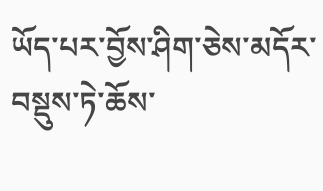ཡོད་པར་བྱོས་ཤིག་ཅེས་མདོར་བསྡུས་ཏེ་ཆོས་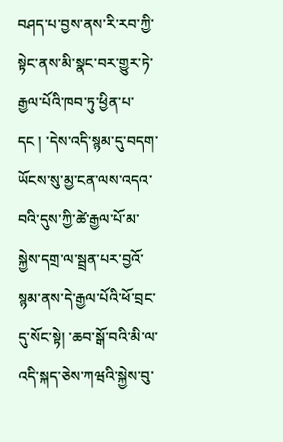བཤད་པ་བྱས་ནས་རི་རབ་ཀྱི་སྟེང་ནས་མི་སྣང་བར་གྱུར་ཏེ་རྒྱལ་པོའི་ཁབ་ཏུ་ཕྱིན་པ་དང ། ་དེས་འདི་སྙམ་དུ་བདག་ཡོངས་སུ་མྱ་ངན་ལས་འདའ་བའི་དུས་ཀྱི་ཚེ་རྒྱལ་པོ་མ་སྐྱེས་དགྲ་ལ་སྦྲན་པར་བྱའོ་སྙམ་ནས་དེ་རྒྱལ་པོའི་ཕོ་བྲང་དུ་སོང་སྟེ། ་ཆབ་སྒོ་བའི་མི་ལ་འདི་སྐད་ཅེས་ཀཝའི་སྐྱེས་བུ་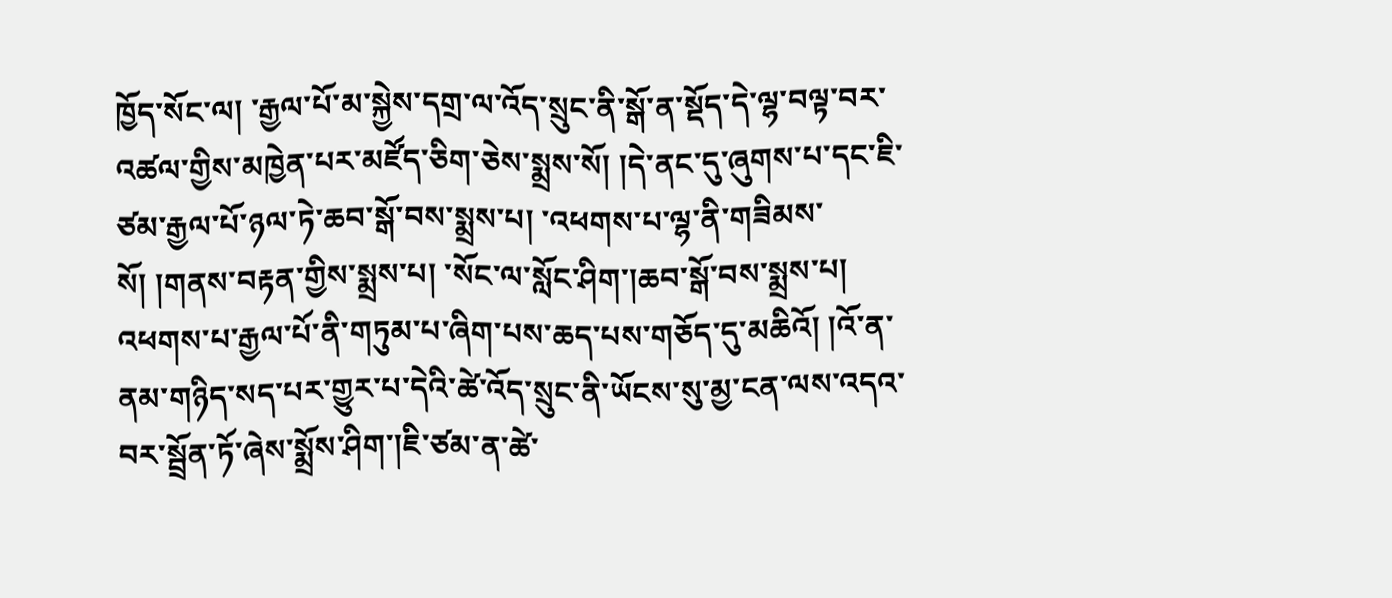ཁྱོད་སོང་ལ། ་རྒྱལ་པོ་མ་སྐྱེས་དགྲ་ལ་འོད་སྲུང་ནི་སྒོ་ན་སྡོད་དེ་ལྷ་བལྟ་བར་འཚལ་གྱིས་མཁྱེན་པར་མཛོད་ཅིག་ཅེས་སྨྲས་སོ། །དེ་ནང་དུ་ཞུགས་པ་དང་ཇི་ཙམ་རྒྱལ་པོ་ཉལ་ཏེ་ཆབ་སྒོ་བས་སྨྲས་པ། ་འཕགས་པ་ལྷ་ནི་གཟིམས་སོ། །གནས་བརྟན་གྱིས་སྨྲས་པ། ་སོང་ལ་སློང་ཤིག་།ཆབ་སྒོ་བས་སྨྲས་པ། འཕགས་པ་རྒྱལ་པོ་ནི་གཏུམ་པ་ཞིག་པས་ཆད་པས་གཅོད་དུ་མཆིའོ། །འོ་ན་ནམ་གཉིད་སད་པར་གྱུར་པ་དེའི་ཚེ་འོད་སྲུང་ནི་ཡོངས་སུ་མྱ་ངན་ལས་འདའ་བར་སྦྲོན་ཏོ་ཞེས་སྨྲོས་ཤིག་།ཇི་ཙམ་ན་ཚེ་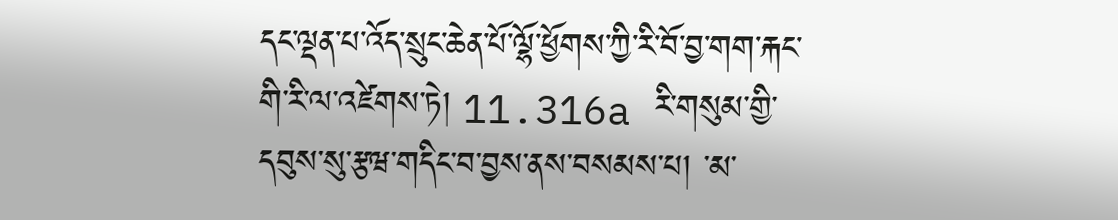དང་ལྡན་པ་འོད་སྲུང་ཆེན་པོ་ལྷོ་ཕྱོགས་ཀྱི་རི་བོ་བྱ་གག་རྐང་གི་རི་ལ་འཛེགས་ཏེ། 11.316a རི་གསུམ་གྱི་དབུས་སུ་རྩཝ་གདིང་བ་བྱས་ནས་བསམས་པ། ་མ་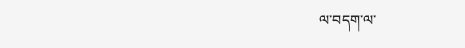ལ་བདག་ལ་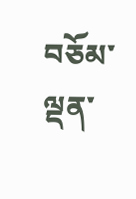བཅོམ་ལྡན་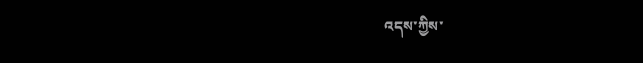འདས་ཀྱིས་